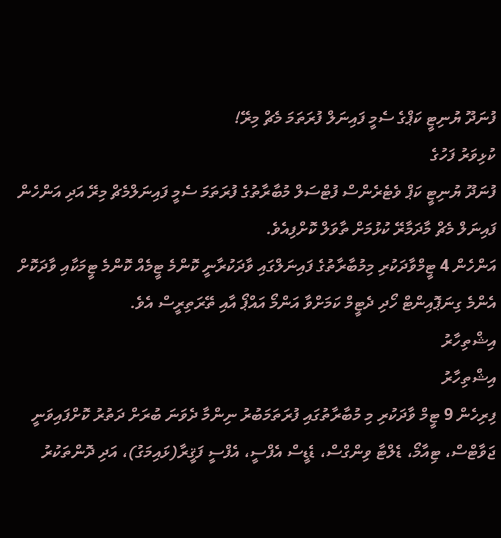ފުނަދޫ ޔުނިޓީ ކަޕްގެ ސެމީ ފައިނަލް ފުރަތަމަ މެޗް މިރޭ!
ކުޅިވަރު ފަހުގެ
ފުނަދޫ ޔުނިޓީ ކަޕް ވެޓެރެންސް ފުޓްސަލް މުބާރާތުގެ ފުރަތަމަ ސެމީ ފައިނަލްމެޗް މިރޭ އަދި އަންހެން ފައިނަލް މެޗް މާދަމާރޭ ކުޅުމަށް ތާވަލް ކޮށްފިއެވެ.
އަންހެން 4 ޓީމްވާދަކުރި މިމުބާރާތުގެ ފައިނަލްގައި ވާދަކުރާނީ ކޮންމެ ޓީމެއް ކޮންމެ ޓީމަކާއި ވާދަކޮށް އެންމެ ގިނަޕޮއިންޓް ހޯދި ދެޓީމް ކަމަށްވާ އަންމޯ އައްޕޯ އާއި ތޭރަތިރީސް އެވެ.
އިޝްތިހާރު
އިޝްތިހާރު
ފިރިހެން 9 ޓީމް ވާދަކުރި މި މުބާރާތުގައި ފުރަތަމަބުރު ނިންމާ ދެވަނަ ބުރަށް ދަތުރު ކޮށްފައިވަނީ ޖަވާޓްސް، ޓިއާމޯ، ޑެލްޓާ ވިންގްސް، ޑެޑީސް އެފްސީ، އެފްސީ ފަޤީރާ(ޅައިމަގު)، އަދި ދޮންތަކުރު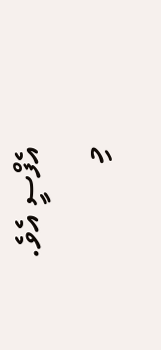އެފްސީ އެވެ.
މި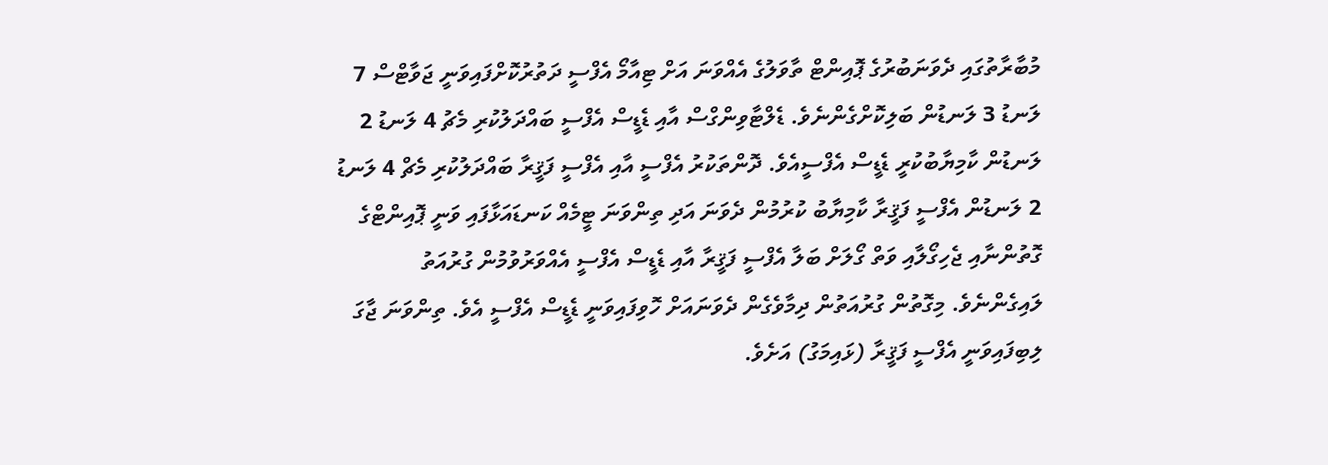މުބާރާތުގައި ދެވަނަބުރުގެ ޕޮއިންޓް ތާވަލުގެ އެއްވަނަ އަށް ޓިއާމޯ އެފްސީ ދަތުރުކޮށްފައިވަނީ ޖަވާޓްސް 7 ލަނޑު 3 ލަނޑުން ބަލިކޮށްގެންނެވެ. ޑެލްޓާވިންގްސް އާއި ޑެޑީސް އެފްސީ ބައްދަލުކުރި މެޗު 4 ލަނޑު 2 ލަނޑުން ކާމިޔާބުކުރީ ޑެޑީސް އެފްސީއެވެ. ދޮންތަކުރު އެފްސީ އާއި އެފްސީ ފަޤީރާ ބައްދަލުކުރި މެޗް 4 ލަނޑު 2 ލަނޑުން އެފްސީ ފަޤީރާ ކާމިޔާބު ކުރުމުން ދެވަނަ އަދި ތިންވަނަ ޓީމެއް ކަނޑައަޅާފައި ވަނީ ޕޮއިންޓްގެ ގޮތުންނާއި ޖެހިގޯލާއި ވަތް ގޯލަށް ބަލާ އެފްސީ ފަޤީރާ އާއި ޑެޑީސް އެފްސީ އެއްވަރުވުމުން ގުރުއަތު ލައިގެންނެވެ. މިގޮތުން ގުރުއަތުން ދިމާވެގެން ދެވަނައަށް ހޮވިފައިވަނީ ޑެޑީސް އެފްސީ އެވެ. ތިންވަނަ ޖާގަ ލިބިފައިވަނީ އެފްސީ ފަޤީރާ (ޅައިމަގު) އަށެވެ.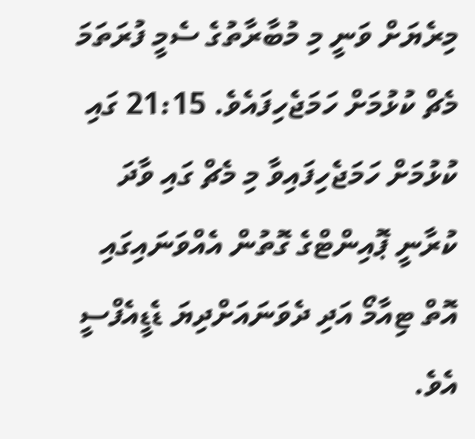މިރެޔަށް ވަނީ މި މުބާރާތުގެ ސެމީ ފުރަތަމަ މެޗް ކުޅުމަށް ހަމަޖެހިފައެވެ. 21:15 ގައި ކުޅުމަށް ހަމަޖެހިފައިވާ މި މެޗް ގައި ވާދަ ކުރާނީ ޕޮއިންޓްގެ ގޮތުން އެއްވަނައިގައި އޮތް ޓިއާމޯ އަދި ދެވަނައަށްދިޔަ ޑެޑީއެފްސީ އެވެ.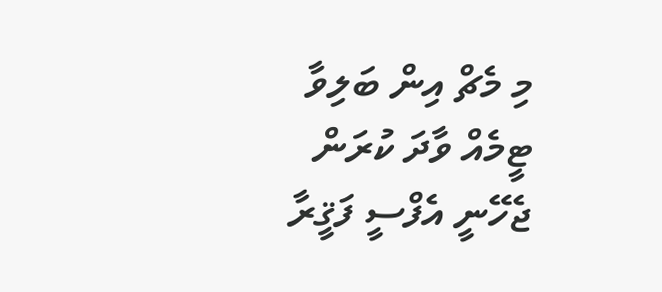މި މެޗް އިން ބަލިވާ ޓީމެއް ވާދަ ކުރަން ޖެހޭނީ އެފްސީ ފަޤީރާ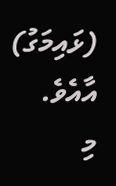(ޅައިމަގު) އާއެވެ.
މި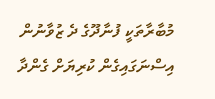މުބާރާތަކީ ފުނާދޫގެ ދެ ޒުވާނުން އިސްނަގައިގެން ކުރިޔަށް ގެންދާ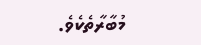މުބާރާތެކެވެ.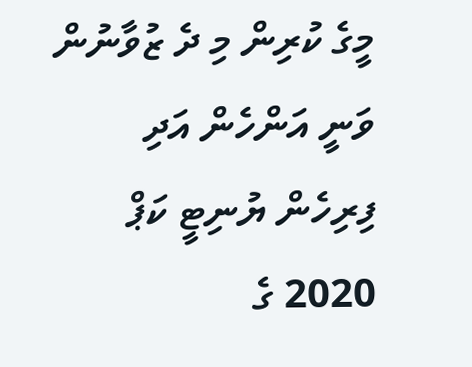މީގެ ކުރިން މި ދެ ޒުވާނުން ވަނީ އަންހެން އަދި ފިރިހެން ޔުނިޓީ ކަޕް 2020 ގެ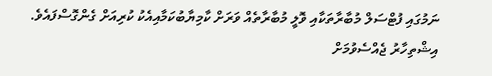ނަމުގައި ފުޓްސަލް މުބާރާތަކާއި ވޮލީ މުބާރާތެއް ވަރަށް ކާމިޔާބުކަމާއިއެކު ކުރިއަށް ގެންގޮސްފައެވެ.
އިޝްތިހާރު ޖެއްސެވުމަށް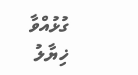ގުޅުއްވާ
ޚިޔާލު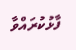ފާޅުކުރައްވާ